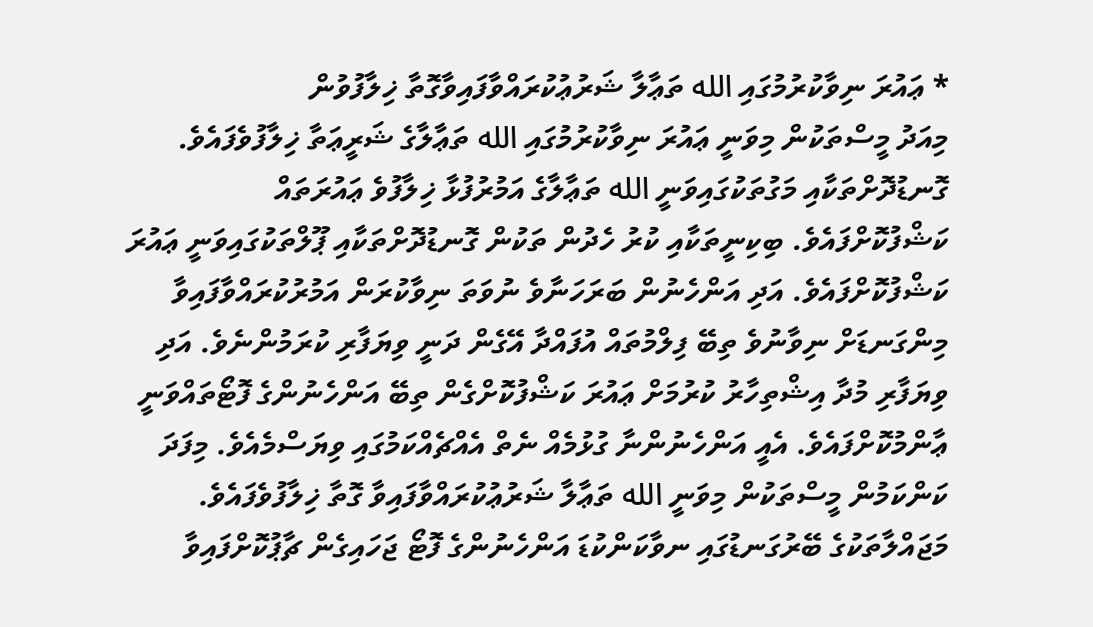* ޢައުރަ ނިވާކުރުމުގައި الله ތަޢާލާ ޝަރުޢުކުރައްވާފައިވާގޮތާ ޚިލާފުވުން
މިއަދު މީސްތަކުން މިވަނީ ޢައުރަ ނިވާކުރުމުގައި الله ތަޢާލާގެ ޝަރީޢަތާ ޚިލާފުވެފައެވެ. ގޮނޑުދޮށްތަކާއި މަގުތަކުގައިވަނީ الله ތަޢާލާގެ އަމުރުފުޅާ ޚިލާފުވެ ޢައުރަތައް ކަޝްފުކޮށްފައެވެ. ބިކިނީތަކާއި ކުރު ހެދުން ތަކުން ގޮނޑުދޮށްތަކާއި ޕޫލްތަކުގައިވަނީ ޢައުރަ ކަޝްފުކޮށްފައެވެ. އަދި އަންހެނުން ބަރަހަނާވެ ނުވަތަ ނިވާކުރަން އަމުރުކުރައްވާފައިވާ މިންގަނޑަށް ނިވާނުވެ ތިބޭ ފިލްމުތައް އުފައްދާ އޭގެން ދަނީ ވިޔަފާރި ކުރަމުންނެވެ. އަދި ވިޔަފާރި މުދާ އިޝްތިހާރު ކުރުމަށް ޢައުރަ ކަޝްފުކޮށްގެން ތިބޭ އަންހެނުންގެ ފޮޓޯތައްވަނީ ޢާންމުކޮށްފައެވެ. އެއީ އަންހެނުންނާ ގުޅުމެއް ނެތް އެއްޗެއްކަމުގައި ވިޔަސްމެއެވެ. މިފަދަ ކަންކަމުން މީސްތަކުން މިވަނީ الله ތަޢާލާ ޝަރުޢުކުރައްވާފައިވާ ގޮތާ ޚިލާފުވެފައެވެ.
މަޖައްލާތަކުގެ ބޭރުގަނޑުގައި ނވާކަންކުޑަ އަންހެނުންގެ ފޮޓޯ ޖަހައިގެން ޗާޕުކޮށްފައިވާ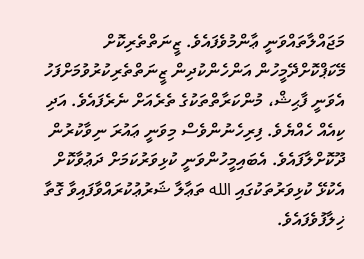މަޖައްލާތައްވަނީ ޢާންމުވެފައެވެ. ޒީނަތްތެރިކޮށް މޭކަޕްކޮށްދޭމީހުން އަންހެންކުދިން ޒީނަތްތެރިކުރުވުމަށްފަހު އެވަނީ ފާޙިޝް، މުންކަރާތްތަކުގެ ތެރެއަށް ނެރެފައެވެ. އަދި ކިއެއް ހެއްޔެވެ. ފިރިހެނުންވެސް މިވަނީ ޢައުރަ ނިވާކުރުން ދޫކޮށްލާފައެވެ. އެބައިމީހުންވަނީ ކުޅިވަރުކަމަށް ދަޢުވާކޮށް އެކުޅޭ ކުޅިވަރުތަކުގައި الله ތަޢާލާ ޝަރުޢުކުރައްވާފައިވާ ގޮތާ ޚިލާފުވެފައެވެ.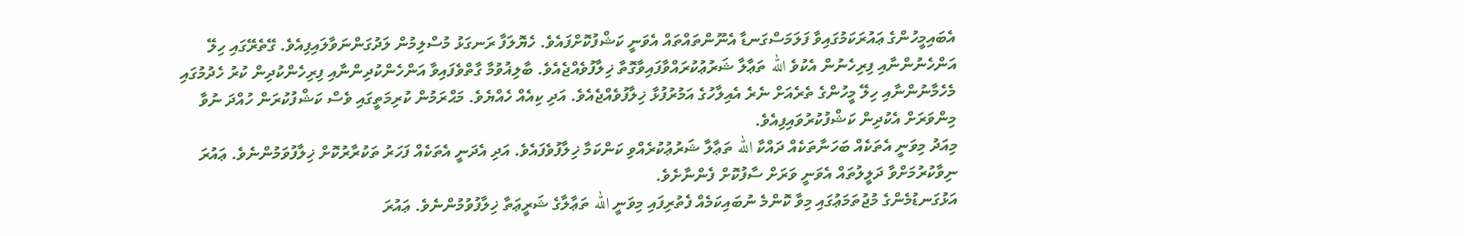އެބައިމީހުންގެ ޢައުރަކަމުގައިވާ ފަލަމަސްގަނޑާ އެނޫންތައްތައް އެވަނީ ކަޝްފުކޮށްފައެވެ. ހެޔޮލަފާ ރަނގަޅު މުސްލިމުން ލަދުގަންނަވާލައިފިއެވެ. ގޭތެރޭގައި ހިލޭ އަންހެނުންނާއި ފިރިހެނުން އެކުވެ الله ތަޢާލާ ޝަރުޢުކުރައްވާފައިވާގޮތާ ޚިލާފުވެއްޖެއެވެ. ބާލިޣުވުމާ ގާތްވެފައިވާ އަންހެންކުދިންނާއި ފިރިހެންކުދިން ކުރު ހެދުމުގައި މެހެމާނުންނާއި ހިލޭ މީހުންގެ ތެރެއަށް ނެރެ އެއިލާހުގެ އަމުރުފުޅާ ޚިލާފުވެއްޖެއެވެ. އަދި ކިއެއް ހެއްޔެވެ. މަޙްރަމުން ކުރިމަތީގައި ވެސް ކަޝްފުކުރަން ހުއްދަ ނުވާ މިންވަރަށް އެކުދިން ކަޝްފުކުރުވައިފިއެވެ.
މިއަދު މިވަނީ އެތަކެއް ބަހަނާތަކެއް ދައްކާ الله ތަޢާލާ ޝަރުޢުކުރެއްވި ކަންކަމާ ޚިލާފުވެފައެވެ. އަދި އެދަނީ އެތަކެއް ފަހަރު ތަކުރާރުކޮށް ޚިލާފުވަމުންނެވެ. ޢައުރަ ނިވާކުރުމަށްވާ ދަލީލުތައް އެވަނީ ވަރަށް ސާފުކޮށް ފެންނާށެވެ.
އަޅުގަނޑުމެންގެ މުޖުތަމަޢުގައި މިވާ ކޮންމެ ނުބައިކަމެއް ފެތުރިފައި މިވަނީ الله ތަޢާލާގެ ޝަރީޢަތާ ޚިލާފުވުމުންނެވެ. ޢައުރަ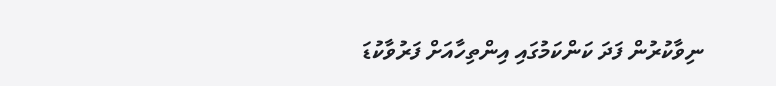ނިވާކުރުން ފަދަ ކަންކަމުގައި އިންތިހާއަށް ފަރުވާކުޑަ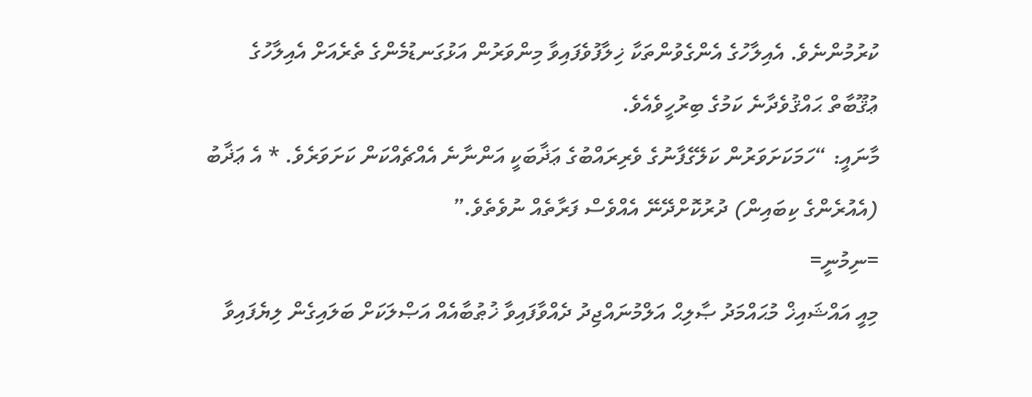ކުރުމުންނެވެ. އެއިލާހުގެ އެންގެވުންތަކާ ޚިލާފުވެފައިވާ މިންވަރުން އަޅުގަނޑުމެންގެ ތެރެއަށް އެއިލާހުގެ ޢުޤޫބާތް ޙައްޤުވެދާނެ ކަމުގެ ބިރުހީވެއެވެ.
މާނައީ: “ހަމަކަށަވަރުން ކަލޭގެފާނުގެ ވެރިރައްބުގެ ޢަޛާބަކީ އަންނާނެ އެއްޗެއްކަން ކަށަވަރެވެ. * އެ ޢަޛާބު (އެއުރެންގެ ކިބައިން) ދުރުކޮށްދޭނޭ އެއްވެސް ފަރާތެއް ނުވެތެވެ.”
=ނިމުނީ=
މިއީ އައްޝައިޚް މުޙައްމަދު ޞާލިޙް އަލްމުނައްޖިދު ދެއްވާފައިވާ ޚުޠުބާއެއް އަޞްލަކަށް ބަލައިގެން ލިޔެފައިވާ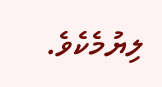ލިޔުމެކެވެ.